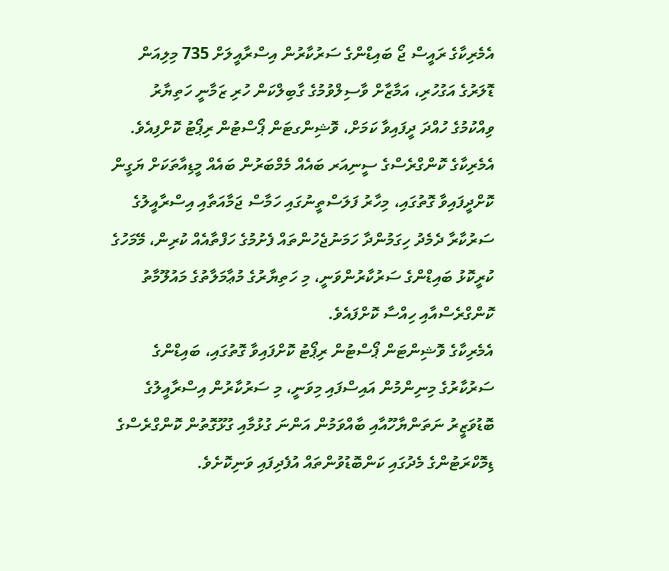އެމެރިކާގެ ރައީސް ޖޯ ބައިޑްންގެ ސަރުކާރުން އިސްރާއީލަށް 735 މިލިއަން ޑޮލަރުގެ އަގުހުރި، އަމާޒާށް ވާސިލްވުމުގެ ގާބިލްކަން ހުރި ޒަމާނީ ހަތިޔާރު ވިއްކުމުގެ ހުއްދަ ދީފައިވާ ކަމަށް، ވޮޝިންގޓަން ޕޯސްޓުން ރިޕޯޓު ކޮށްފިއެވެ.
އެމެރިކާގެ ކޮންގްރެސްގެ ސީނިއަރ ބައެއް މެމްބަރުން ބައެއް މީޑިއާތަކަށް ޔަގީން ކޮށްދީފައިވާ ގޮތުގައި، މިހާރު ފަލަސްތީނުގައި ހަމާސް ޖަމާއަތާއި އިސްރާއީލުގެ ސަރުކާރާ ދެމެދު ހިގަމުންދާ ހަމަނުޖެހުންތައް ފެށުމުގެ ހަފްތާއެއް ކުރިން، މޭމަހުގެ ކުރީކޮޅު ބައިޑްންގެ ސަރުކާރުންވަނީ، މި ހަތިޔާރުގެ މުޢާމަލާތުގެ މައުލޫމާތު ކޮންގްރެސްއާއި ހިއްސާ ކޮށްފައެވެ.
އެމެރިކާގެ ވޮޝިންޓަން ޕޯސްޓުން ރިޕޯޓު ކޮށްފައިވާ ގޮތުގައި، ބައިޑްންގެ ސަރުކާރުގެ މިނިންމުން އައިސްފައި މިވަނީ، މި ސަރުކާރުން އިސްރާއީލުގެ ބޮޑުވަޒީރު ނަތަންޔާހޫއާއި ބާއްވަމުން އަންނަ ގުޅުމާއި ގުޅޫގޮތުން ކޮންގްރެސްގެ ޑިމޮކްރަޓުންގެ މެދުގައި ކަންބޮޑުވުންތައް އުފެދިފައި ވަނިކޮށެވެ.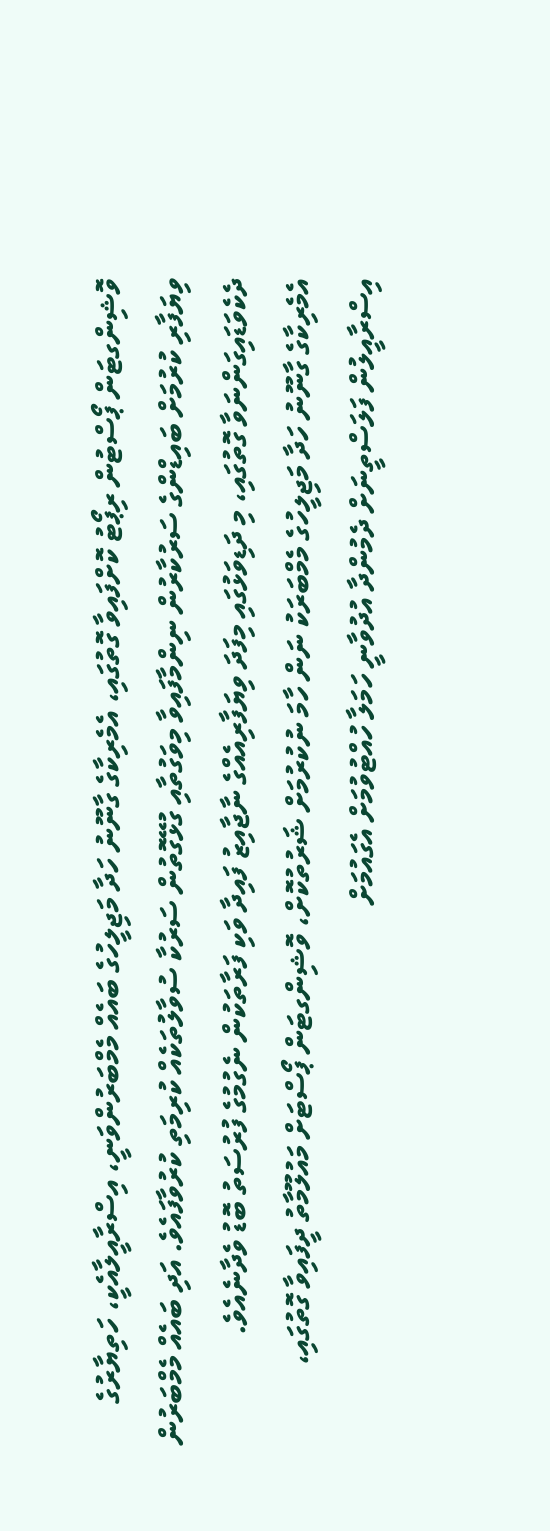ވޮޝިންގޓަން ޕޯސްޓުން ރިޕޯޓު ކޮށްފައިވާ ގޮތުގައި، އެމެރިކާގެ ގާނޫނު ހަދާ މަޖިލީހުގެ ބައެއް މެމްބަރުންވަނީ، އިސްރާއީލާއެކީ، ހަތިޔާރުގެ ވިޔަފާރި ކުރުމަށް ބައިޑްންގެ ސަރުކާރުން ނިންމާފައިވާ މިވަގުތާއި ގުޅޭގޮތުން ސަރުކާ ސުވާލުތަކެއް ކުރިމަތި ކުރުވާފައެވެ. އަދި ބައެއް މެމްބަރުން ދެކެވަޑައިގަންނަވާ ގޮތުގައި، މި ދަޑިވަޅުގައި މިފަދަ ވިޔަފާރިއެއްގެ ނާޖާއިޒު ފައިދާ ވަކި ފަރާތަކުން ނެގުމުގެ ފުރުސަތު ބޮޑު ވެދާނެއެވެ.
އެމެރިކާގެ ގާނޫނު ހަދާ މަޖިލީހުގެ މެމްބަރަކު ނަން ހާމަ ނުކުރުމަށް ޝަރުތުކޮށް، ވޮޝިންގޓަން ޕޯސްޓަށް މައުލޫމާތު ދީފައިވާ ގޮތުގައި، އިސްރާއީލުން ފަލަސްތީނަށް ދެމުންދާ އުދުވާނީ ހަމަލާ ހުއްޓުވުމަށް އެގައުމަށް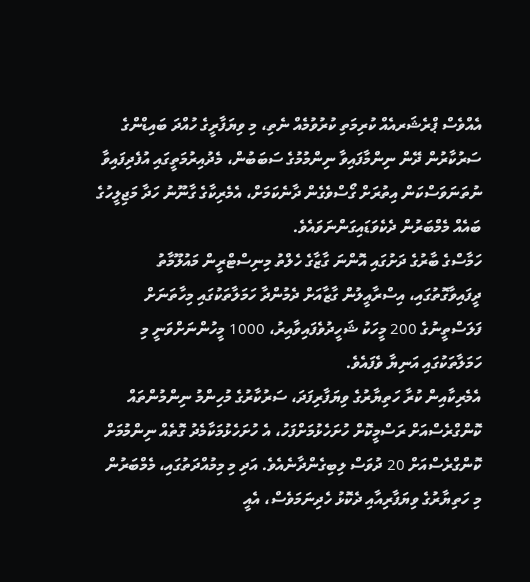އެއްވެސް ޕްރެޝަރއެއް ކުރިމަތި ކުރުވުމެއް ނެތި، މި ވިޔަފާރީގެ ހުއްދަ ބައިޑްންގެ ސަރުކާރުން ދޭން ނިންމާފައިވާ ނިންމުމުގެ ސަބަބުން، މެދުއިރުމަތީގައި އުފެދިފައިވާ ނުތަނަވަސްކަން އިތުރަށް ގޯސްވެގެން ދާނެކަމަށް، އެމެރިކާގެ ގާނޫނު ހަދާ މަޖިލީހުގެ ބައެއް މެމްބަރުން ދެކެވަޑައިގަންނަވައެވެ.
ހަމާސްގެ ބާރުގެ ދަށުގައި އޮންނަ ގާޒާގެ ހެލްތު މިނިސްޓްރީން މައުލޫމާތު ދީފައިވާގޮތުގައި، އިސްރާއީލުން ގާޒާއަށް ދެމުންދާ ހަމަލާތަކުގައި މިހާތަނަށް ފަލަސްތީނުގެ 200 މީހަކު ޝަހީދުވެފައިވާއިރު، 1000 މީހުންނަށްވަނީ މި ހަމަލާތަކުގައި އަނިޔާ ވެފައެވެ.
އެމެރިކާއިން ކުރާ ހަތިޔާރުގެ ވިޔަފާރިފަދަ، ސަރުކާރުގެ މުހިންމު ނިންމުންތައް ކޮންގްރެސްއަށް ރަސްމީކޮށް ހުށަހެޅުމަށްފަހު، އެ ހުށަހެޅުމަކާމެދު ގޮތެއް ނިންމުމަށް ކޮންގްރެސްއަށް 20 ދުވަސް ލިބިގެންދާނެއެވެ. އަދި މި މިމުއްދަތުގައި، މެމްބަރުން މި ހަތިޔާރުގެ ވިޔަފާރިއާއި ދެކޮޅު ހެދިނަމަވެސް، އެއީ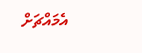އެމައްޗަށް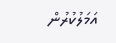އަމަލުކުރުން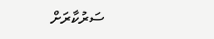ސަރުކާރަށް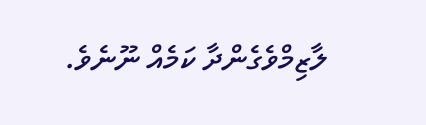ލާޒިމްވެގެންދާ ކަމެއް ނޫނެވެ.